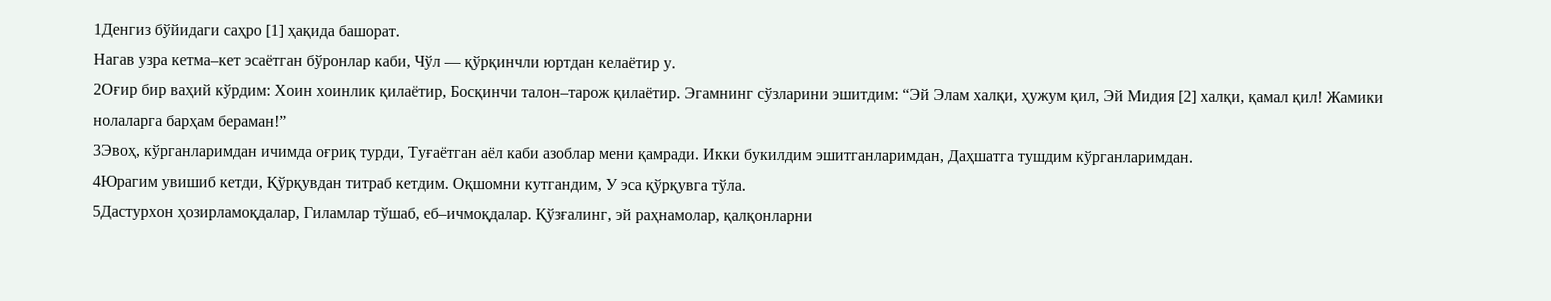1Денгиз бўйидаги саҳро [1] ҳақида башорат.
Нагав узра кетма–кет эсаётган бўронлар каби, Чўл — қўрқинчли юртдан келаётир у.
2Оғир бир ваҳий кўрдим: Хоин хоинлик қилаётир, Босқинчи талон–тарож қилаётир. Эгамнинг сўзларини эшитдим: “Эй Элам халқи, ҳужум қил, Эй Мидия [2] халқи, қамал қил! Жамики нолаларга барҳам бераман!”
3Эвоҳ, кўрганларимдан ичимда оғриқ турди, Туғаётган аёл каби азоблар мени қамради. Икки букилдим эшитганларимдан, Даҳшатга тушдим кўрганларимдан.
4Юрагим увишиб кетди, Қўрқувдан титраб кетдим. Оқшомни кутгандим, У эса қўрқувга тўла.
5Дастурхон ҳозирламоқдалар, Гиламлар тўшаб, еб–ичмоқдалар. Қўзғалинг, эй раҳнамолар, қалқонларни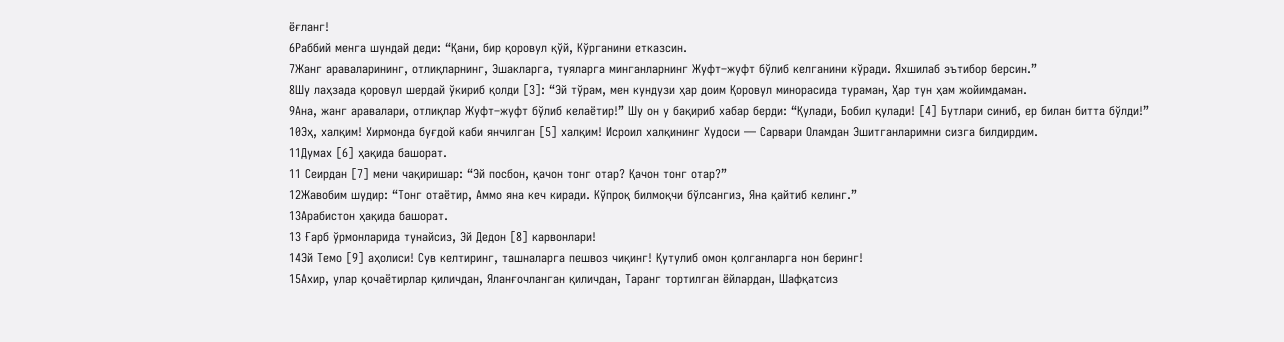ёғланг!
6Раббий менга шундай деди: “Қани, бир қоровул қўй, Кўрганини етказсин.
7Жанг араваларининг, отлиқларнинг, Эшакларга, туяларга минганларнинг Жуфт–жуфт бўлиб келганини кўради. Яхшилаб эътибор берсин.”
8Шу лаҳзада қоровул шердай ўкириб қолди [3]: “Эй тўрам, мен кундузи ҳар доим Қоровул минорасида тураман, Ҳар тун ҳам жойимдаман.
9Ана, жанг аравалари, отлиқлар Жуфт–жуфт бўлиб келаётир!” Шу он у бақириб хабар берди: “Қулади, Бобил қулади! [4] Бутлари синиб, ер билан битта бўлди!”
10Эҳ, халқим! Хирмонда буғдой каби янчилган [5] халқим! Исроил халқининг Худоси — Сарвари Оламдан Эшитганларимни сизга билдирдим.
11Думах [6] ҳақида башорат.
11 Сеирдан [7] мени чақиришар: “Эй посбон, қачон тонг отар? Қачон тонг отар?”
12Жавобим шудир: “Тонг отаётир, Аммо яна кеч киради. Кўпроқ билмоқчи бўлсангиз, Яна қайтиб келинг.”
13Арабистон ҳақида башорат.
13 Ғарб ўрмонларида тунайсиз, Эй Дедон [8] карвонлари!
14Эй Темо [9] аҳолиси! Сув келтиринг, ташналарга пешвоз чиқинг! Қутулиб омон қолганларга нон беринг!
15Ахир, улар қочаётирлар қиличдан, Яланғочланган қиличдан, Таранг тортилган ёйлардан, Шафқатсиз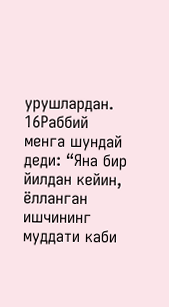урушлардан.
16Раббий менга шундай деди: “Яна бир йилдан кейин, ёлланган ишчининг муддати каби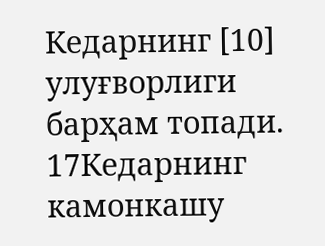Кедарнинг [10] улуғворлиги барҳам топади.
17Кедарнинг камонкашу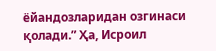ёйандозларидан озгинаси қолади.” Ҳа, Исроил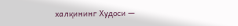халқининг Худоси —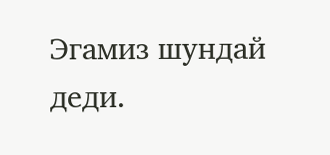Эгамиз шундай деди.